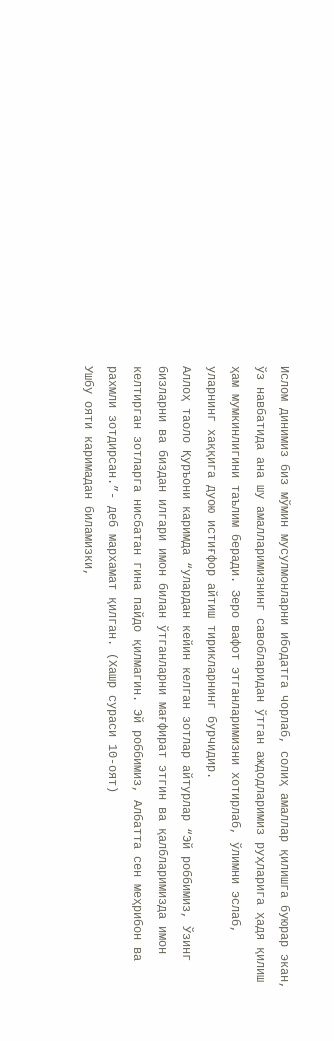Ислом динимиз биз мўмин мусулмонларни ибодатга чорлаб, солиҳ амаллар қилишга буюрар экан, ўз навбатида ана шу амалларимизнинг савобларидан ўтган аждодларимиз руҳларига ҳадя қилиш ҳам мумкинлигини таълим беради. Зеро вафот этганларимизни хотирлаб, ўлимни эслаб, уларнинг хаққига дуою истиғфор айтиш тирикларнинг бурчидир.
Аллоҳ таоло Қуръони каримда “улардан кейин келган зотлар айтурлар “Эй роббимиз, Ўзинг бизларни ва биздан илгари имон билан ўтганларни мағфират этгин ва қалбларимизда имон келтирган зотларга нисбатан гина пайдо қилмагин. Эй роббимиз, Албатта сен меҳрибон ва рахмли зотдирсан.”- деб мархамат қилган. (Хашр сураси 10-оят)
Ушбу ояти каримадан биламизки,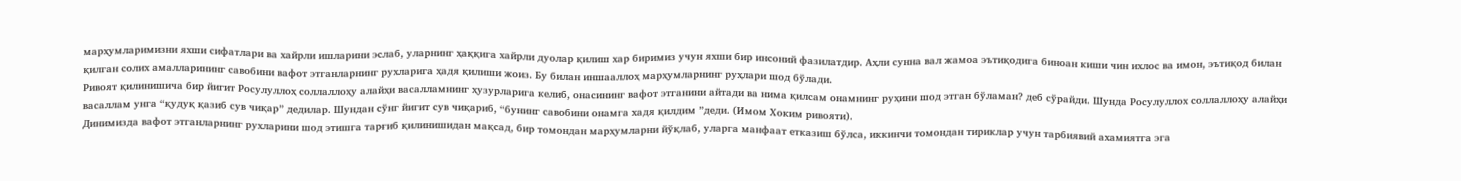марҳумларимизни яхши сифатлари ва хайрли ишларини эслаб, уларнинг ҳаққига хайрли дуолар қилиш хар биримиз учун яхши бир инсоний фазилатдир. Аҳли сунна вал жамоа эътиқодига биноан киши чин ихлос ва имон, эътиқод билан қилган солих амалларининг савобини вафот этганларнинг рухларига ҳадя қилиши жоиз. Бу билан иншааллоҳ марҳумларнинг руҳлари шод бўлади.
Ривоят қилинишича бир йигит Росулуллоҳ соллаллоҳу алайҳи васалламнинг ҳузурларига келиб, онасининг вафот этганини айтади ва нима қилсам онамнинг руҳини шод этган бўламан? деб сўрайди. Шунда Росулуллох соллаллоҳу алайҳи васаллам унга “қудуқ қазиб сув чиқар” дедилар. Шундан сўнг йигит сув чиқариб, “бунинг савобини онамга хадя қилдим ”деди. (Имом Хоким ривояти).
Динимизда вафот этганларнинг рухларини шод этишга тарғиб қилинишидан мақсад, бир томондан марҳумларни йўқлаб, уларга манфаат етказиш бўлса, иккинчи томондан тириклар учун тарбиявий ахамиятга эга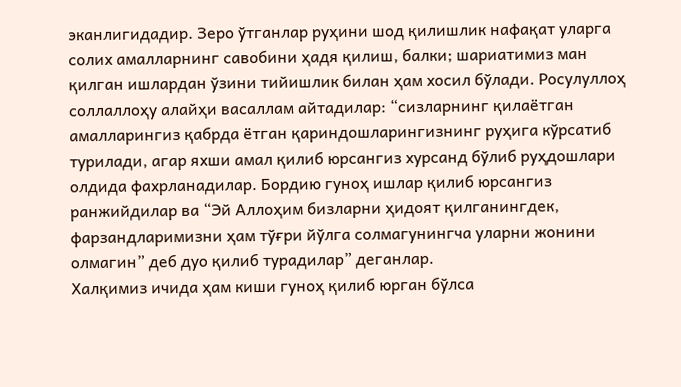эканлигидадир. Зеро ўтганлар руҳини шод қилишлик нафақат уларга солих амалларнинг савобини ҳадя қилиш, балки; шариатимиз ман қилган ишлардан ўзини тийишлик билан ҳам хосил бўлади. Росулуллоҳ соллаллоҳу алайҳи васаллам айтадилар: “сизларнинг қилаётган амалларингиз қабрда ётган қариндошларингизнинг руҳига кўрсатиб турилади, агар яхши амал қилиб юрсангиз хурсанд бўлиб руҳдошлари олдида фахрланадилар. Бордию гуноҳ ишлар қилиб юрсангиз ранжийдилар ва “Эй Аллоҳим бизларни ҳидоят қилганингдек, фарзандларимизни ҳам тўғри йўлга солмагунингча уларни жонини олмагин” деб дуо қилиб турадилар” деганлар.
Халқимиз ичида ҳам киши гуноҳ қилиб юрган бўлса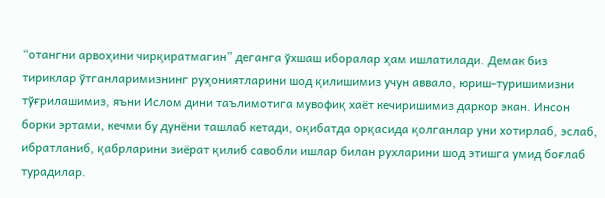“отангни арвоҳини чирқиратмагин” деганга ўхшаш иборалар ҳам ишлатилади. Демак биз тириклар ўтганларимизнинг руҳониятларини шод қилишимиз учун аввало, юриш-туришимизни тўғрилашимиз, яъни Ислом дини таълимотига мувофиқ хаёт кечиришимиз даркор экан. Инсон борки эртами, кечми бу дунёни ташлаб кетади, оқибатда орқасида қолганлар уни хотирлаб, эслаб, ибратланиб, қабрларини зиёрат қилиб савобли ишлар билан рухларини шод этишга умид боғлаб турадилар.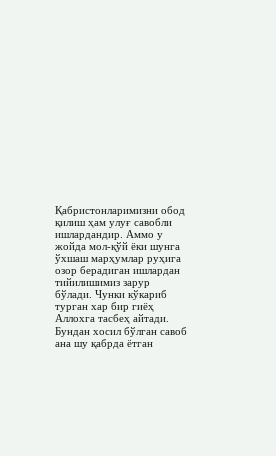Қабристонларимизни обод қилиш ҳам улуғ савобли ишлардандир. Аммо у жойда мол-қўй ёки шунга ўхшаш марҳумлар руҳига озор берадиган ишлардан тийилишимиз зарур бўлади. Чунки кўкариб турган хар бир гиёҳ Аллохга тасбеҳ айтади. Бундан хосил бўлган савоб ана шу қабрда ётган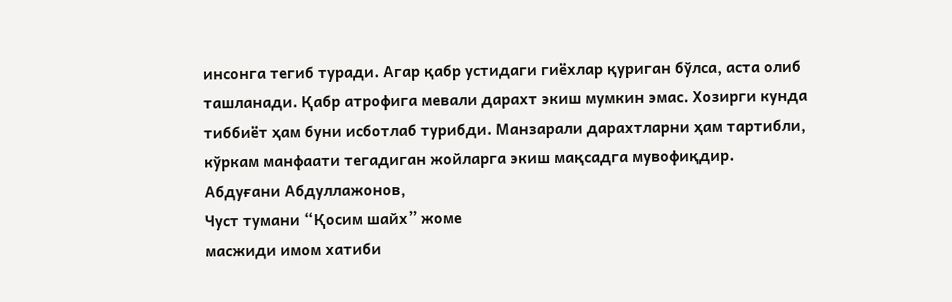инсонга тегиб туради. Агар қабр устидаги гиёхлар қуриган бўлса, аста олиб ташланади. Қабр атрофига мевали дарахт экиш мумкин эмас. Хозирги кунда тиббиёт ҳам буни исботлаб турибди. Манзарали дарахтларни ҳам тартибли, кўркам манфаати тегадиган жойларга экиш мақсадга мувофиқдир.
Абдуғани Абдуллажонов,
Чуст тумани “Қосим шайх” жоме
масжиди имом хатиби